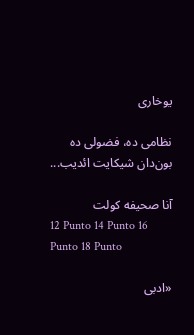یوخاری

نظامی ده، فضولی ده بون‌دان شیکایت ائدیب...

آنا صحیفه کولت
12 Punto 14 Punto 16 Punto 18 Punto

«ادبی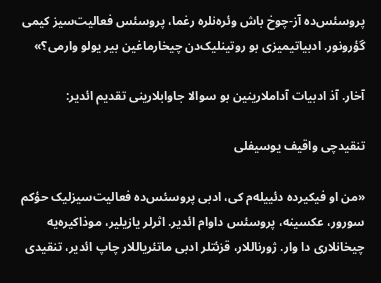پروسئس‌ده آز-چوخ باش وئره‌نلره رغما، پروسئس فعالیت‌سیز کیمی گؤرونور. ادبیاتیمیزی بو روتینلیک‌دن چیخارماغین بیر یولو وارمی؟»

آخار. آذ ادبیات آداملارینین بو سوالا جاوابلارینی تقدیم ائدیر:

تنقیدچی واقیف یوسیفلی

«من او فیکیرده دئییله‌م کی، ادبی پروسئس‌ده فعالیت‌سیزلیک حؤکم سورور، عکسینه، پروسئس داوام ائدیر. اثرلر یازیلیر، موذاکیره‌یه چیخانلاری دا وار. ژورناللار، قزئتلر ادبی ماتئریاللار چاپ ائدیر، تنقیدی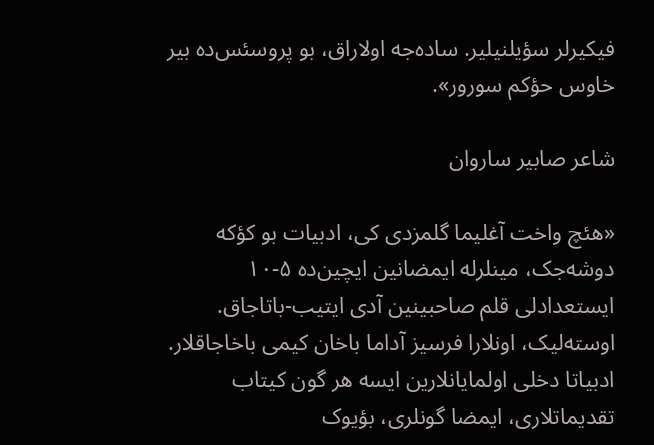فیکیرلر سؤیلنیلیر. ساده‌جه اولاراق، بو پروسئس‌ده بیر خاوس حؤکم سورور».

شاعر صابیر ساروان

«هئچ واخت آغلیما گلمزدی کی، ادبیات بو کؤکه دوشه‌جک، مینلرله ایمضانین ایچین‌ده ۵-۱۰ ایستعدادلی قلم صاحبینین آدی ایتیب-باتاجاق. اوسته‌لیک، اونلارا فرسیز آداما باخان کیمی باخاجاقلار. ادبیاتا دخلی اولمایانلارین ایسه هر گون کیتاب تقدیماتلاری، ایمضا گونلری، بؤیوک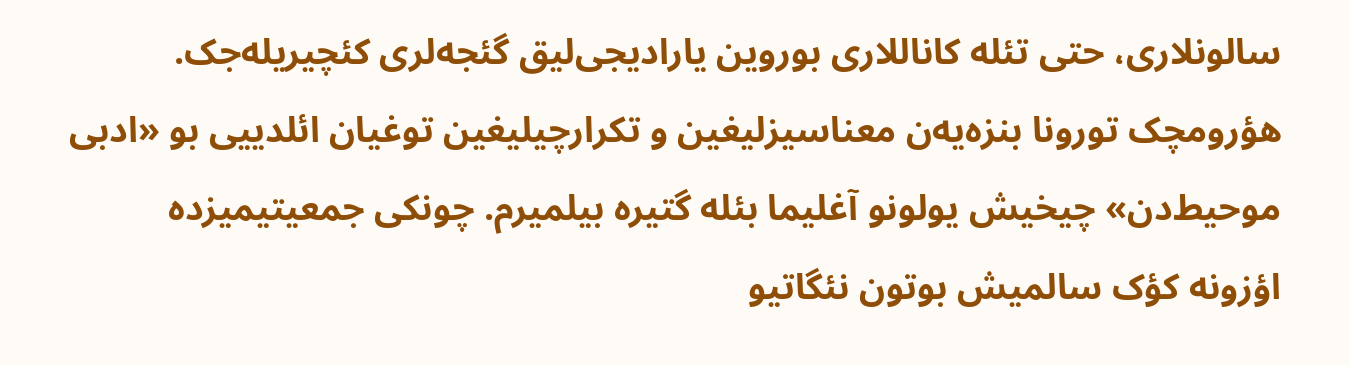سالونلاری، حتی تئله کاناللاری بوروین یارادیجی‌لیق گئجه‌لری کئچیریله‌جک. هؤرومچک تورونا بنزه‌یه‌ن معناسیزلیغین و تکرارچیلیغین توغیان ائلدییی بو «ادبی موحیط‌دن» چیخیش یولونو آغلیما بئله گتیره بیلمیرم. چونکی جمعیتیمیزده اؤزونه کؤک سالمیش بوتون نئگاتیو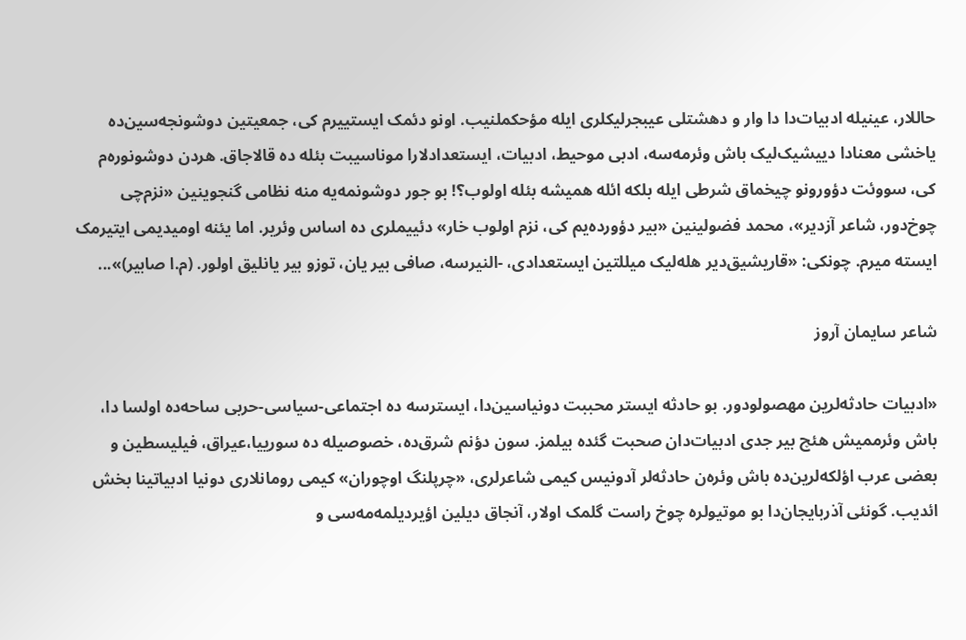حاللار، عینیله ادبیات‌دا دا وار و دهشتلی عیبجرلیکلری ایله مؤحکملنیب. اونو دئمک ایستییرم کی، جمعیتین دوشونجه‌سین‌ده یاخشی معنادا دییشیک‌لیک باش وئرمه‌سه، ادبی موحیط، ادبیات، ایستعدادلارا موناسیبت بئله ده قالاجاق. هردن دوشونوره‌م کی، سووئت دؤورونو چیخماق شرطی ایله بلکه ائله همیشه بئله اولوب؟! بو جور دوشونمه‌یه منه نظامی گنجوینین «نزم‌چی چوخ‌دور، شاعر آزدیر»، محمد فضولینین «بیر دؤورده‌یم کی، نزم اولوب خار» دئییملری ده اساس وئریر. اما یئنه اومیدیمی ایتیرمک ایسته میرم. چونکی: «قاریشیق‌دیر هله‌لیک میللتین ایستعدادی، -النیرسه، صافی بیر یان، توزو بیر یانلیق اولور. (م.ا صابیر)»...

شاعر سایمان آروز

«ادبیات حادثه‌لرین مهصولودور. بو حادثه ایستر محببت دونیاسین‌دا، ایسترسه ده اجتماعی-سیاسی-حربی ساحه‌ده اولسا دا، باش وئرممیش هئچ بیر جدی ادبیات‌دان صحبت گئده بیلمز. سون دؤنم شرق‌ده، خصوصیله ده سورییا،عیراق، فیلیسطین و بعضی عرب اؤلکه‌لرین‌ده باش وئره‌ن حادثه‌لر آدونیس کیمی شاعرلری، «چرپلنگ اوچوران» کیمی رومانلاری دونیا ادبیاتینا بخش ائدیب. گونئی آذربایجان‌دا بو موتیولره چوخ راست گلمک اولار، آنجاق دیلین اؤیردیلمه‌مه‌سی و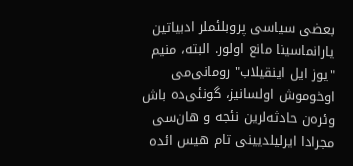بعضی سیاسی پروبلئملر ادبیاتین یارانماسینا مانع اولور. البته، منیم "یوز ایل اینقیلاب" رومانی‌می اوخوموش اولسانیز، گونئی‌ده باش وئره‌ن حادثه‌لرین نئجه و هان‌سی مجرادا ایرلیلدیینی تام هیس ائده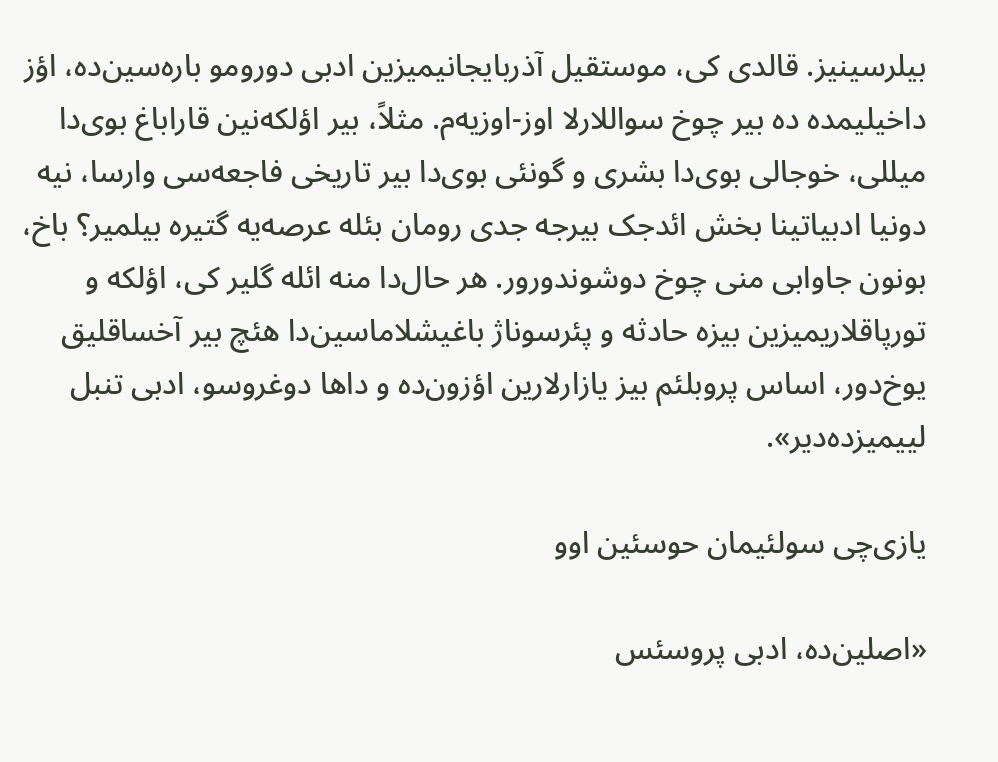بیلرسینیز. قالدی کی، موستقیل آذربایجانیمیزین ادبی دورومو باره‌سین‌ده، اؤز داخیلیمده ده بیر چوخ سواللارلا اوز-اوز‌یه‌م. مثلاً، بیر اؤلکه‌نین قاراباغ بوی‌دا میللی، خوجالی بوی‌دا بشری و گونئی بوی‌دا بیر تاریخی فاجعه‌سی وارسا، نیه دونیا ادبیاتینا بخش ائد‌جک بیرجه جدی رومان بئله عرصه‌یه گتیره بیلمیر؟ باخ، بونون جاوابی منی چوخ دوشوندورور. هر حال‌دا منه ائله گلیر کی، اؤلکه و تورپاقلاریمیزین بیزه حادثه و پئرسوناژ باغیشلاماسین‌دا هئچ بیر آخساقلیق یوخ‌دور، اساس پروبلئم بیز یازارلارین اؤزون‌ده و داها دوغروسو، ادبی تنبل لییمیزده‌دیر».

یازی‌چی سولئیمان حوسئین اوو

«اصلین‌ده، ادبی پروسئس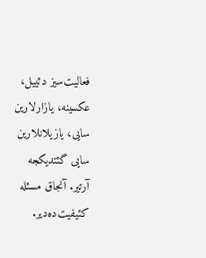فعالیت‌سیز دئییل، عکسینه، یازارلارین سایی، یازیلانلارین سایی گئتدیکجه آرتیر. آنجاق مسئله کئیفیت‌ده‌دیر.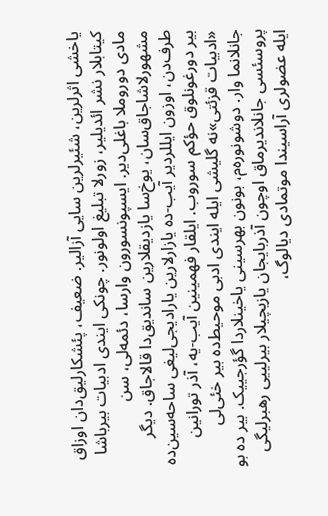یاخشی اثرلرین، شئیرلرین سایی آزالیر. ضعیف، پئشکارلیق‌دان اوزاق کیتابلار نشر ائدیلیر، زورلا تبلیغ اولونور. چونکی ایندی ادبیات بیرباشا مادی دوروملا باغلی‌دیر. ایسپونسورون وارسا، دئمه‌لی، سن مشهورلاشاجاق‌سان، یوخ‌سا یازدیقلارین ساندیق‌دا قالاجاق. دیگر طرف‌دن، اوزون ایللردیر آیب-ده یازارلارین یارادیجی‌لیغی ساحه‌سین‌ده بیر دورغونلوق حؤکم سوروب. ایلقار فهمینین آیب-یه، آذر تورانین «ادبیات قزئتی»نه گلیشی ایله ایندی ادبی موحیط‌ده بیر خئی‌لی جانلانما وار. دوشونوره‌م، بونون بهرسینی یاخینلاردا گؤرجییک. بیر ده بو پروسئسی جانلاندیرماق اوچون آذربایجان یازیچیلار بیرلییی رهبرلیگی ایله عضولری آراسیندا موتمادی دیالوگ،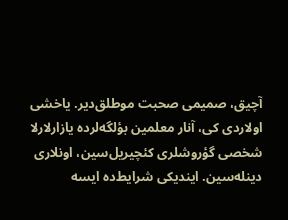آچیق، صمیمی صحبت موطلق‌دیر. یاخشی اولاردی کی، آنار معلمین بؤلگه‌لرده یازارلارلا شخصی گؤروشلری کئچیریل‌سین، اونلاری دینله‌سین. ایندیکی شرایط‌ده ایسه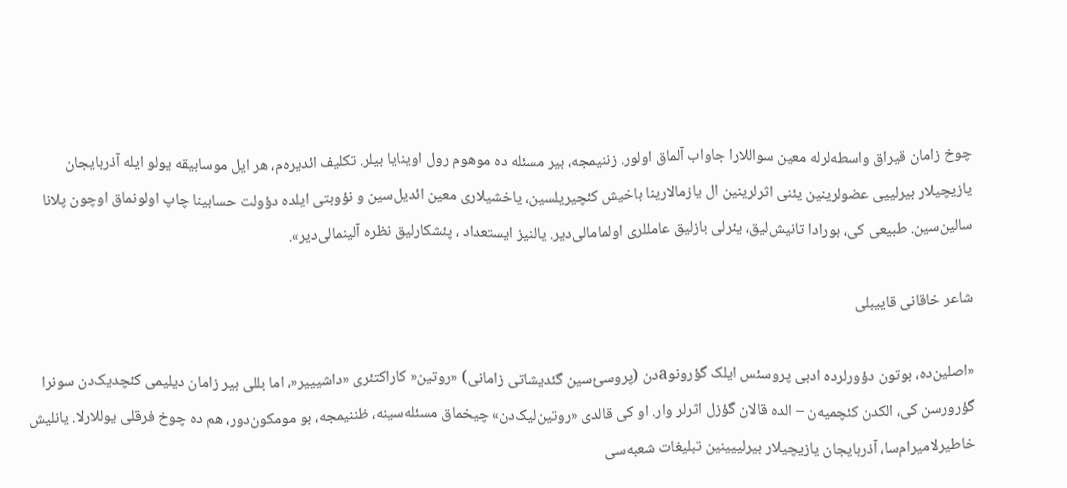چوخ زامان قیراق واسطه‌لرله معین سواللارا جاواب آلماق اولور. زننیمجه، بیر مسئله ده موهوم رول اوینایا بیلر. تکلیف ائدیره‌م، هر ایل موسابیقه یولو ایله آذربایجان یازیچیلار بیرلییی عضولرینین یئنی اثرلرینین ال یازمالارینا باخیش کئچیریلسین، یاخشیلاری معین ائدیل‌سین و نؤوبتی ایلده دؤولت حسابینا چاپ اولونماق اوچون پلانا سالین‌سین. طبیعی کی، بورادا تانیش‌لیق، یئرلی بازلیق عامللری اولمامالی‌دیر. یالنیز ایستعداد ، پئشکارلیق نظره آلینمالی‌دیر».

شاعر خاقانی قاییبلی

«اصلین‌ده، بوتون دؤورلرده ادبی پروسئس ایلک گؤرونوaدن (پروسئ‌سین گئدیشاتی زامانی) «روتین« کاراکتئری «داشیییر«، اما بللی بیر زامان دیلیمی کئچدیک‌دن سونرا گؤرورسن کی، الکدن کئچمیه‌ن – الده قالان گؤزل اثرلر وار. او کی قالدی «روتین‌لیک‌دن» چیخماق مسئله‌سینه، ظننیمجه، بو مومکون‌دور، هم ده چوخ فرقلی یوللارلا. یانلیش خاطیرلامیرام‌سا، آذربایجان یازیچیلار بیرلییینین تبلیغات شعبه‌سی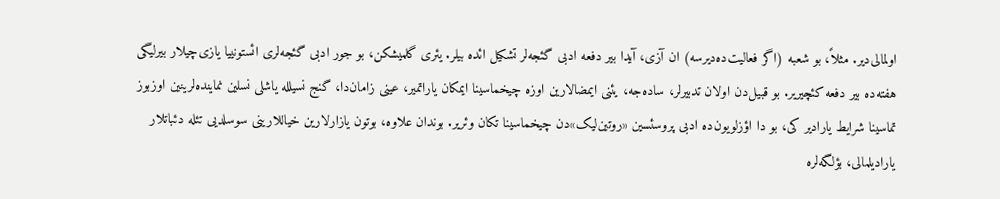اولمالی‌دیر. مثلاً، بو شعبه (اگر فعالیت‌ده‌دیرسه) ان آزی، آیدا بیر دفعه ادبی گئجه‌لر تشکیل ائده بیلر. یئری گلمیشکن، بو جور ادبی گئجه‌لری ائستونییا یازی‌چیلار بیرلیگی هفته‌ده بیر دفعه کئچیریر. بو قبیل‌دن اولان تدبیرلر، ساده‌جه، یئنی ایمضالارین اوزه چیخماسینا ایمکان یاراتمیر، عینی زامان‌دا، گنج نسیلله یاشلی نسلین نماینده‌لرینین اوزبوز تماسینا شرایط یارادیر کی، بو دا اؤزلویون‌ده ادبی پروسئسین «روتین‌لیک»دن چیخماسینا تکان وئریر. بوندان علاوه، بوتون یازارلارین خیاللارینی سوسلدیی تئله دئباتلار یارادیلمالی، بؤلگه‌لره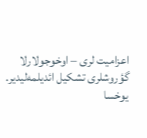اعزامیت لری – اوخوجولارلا گؤروشلری تشکیل ائدیلمه‌لیدیر. یوخسا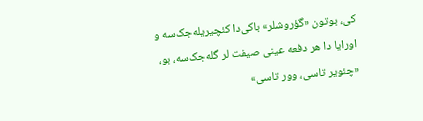کی، بوتون «گؤروشلر» باکی‌دا کئچیریله‌جک‌سه و اورایا دا هر دفعه عینی صیفت لر گله‌جک‌سه، بو، «چئویر تاسی، وور تاسی»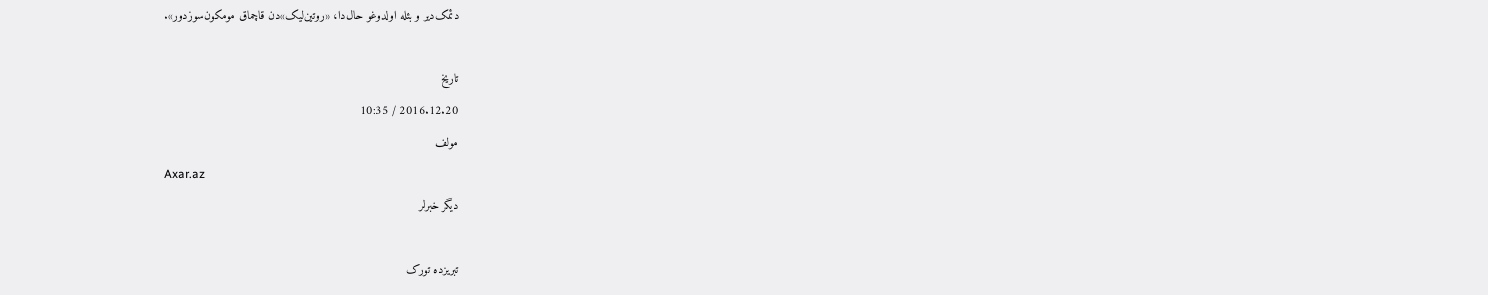دئمک‌دیر و بئله اولدوغو حال‌دا، «روتین‌لیک»دن قاچماق مومکون‌سوزدور».

تاریخ
2016.12.20 / 10:35
مولف
Axar.az
دیگر خبرلر

تبریزده تورک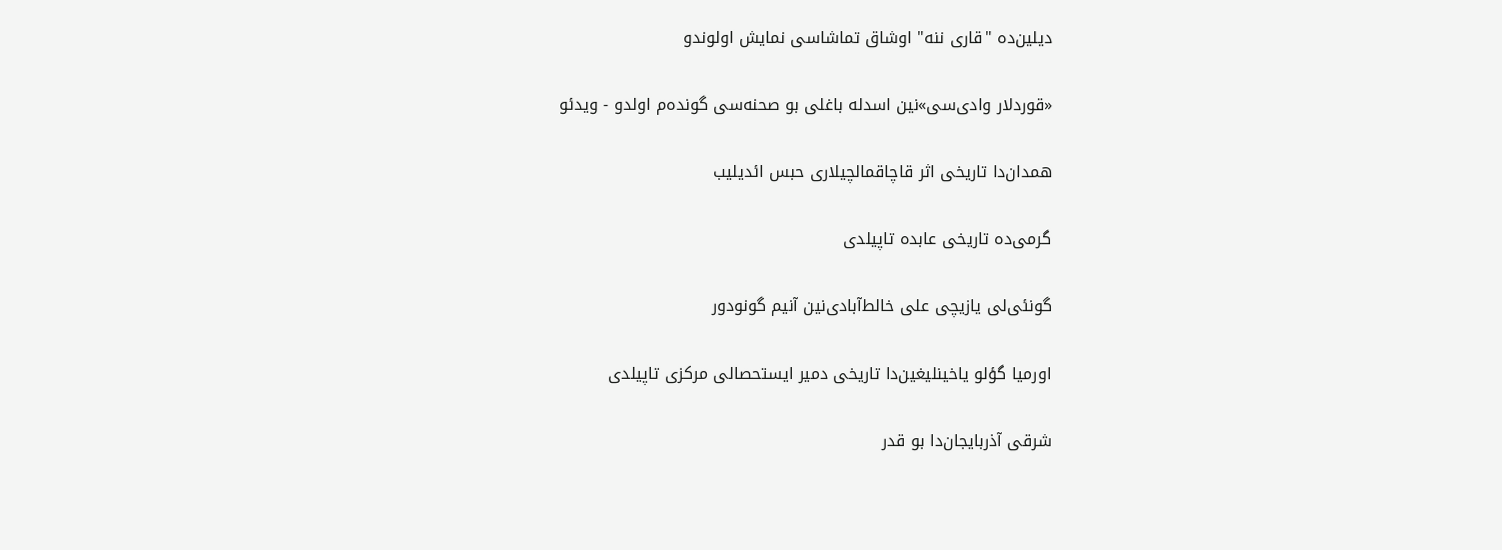دیلین‌ده "قاری ننه" اوشاق تماشاسی نمایش اولوندو

«قوردلار وادی‌سی»نین اسدله باغلی بو صحنه‌سی گونده‌م اولدو - ویدئو

همدان‌دا تاریخی اثر قاچاقمالچیلاری حبس ائدیلیب

گرمی‌ده تاریخی عابده تاپیلدی

گونئی‌لی یازیچی علی خالط‌آبادی‌نین آنیم گونودور

اورمیا گؤلو یاخینلیغین‌دا تاریخی دمیر ایستحصالی مرکزی تاپیلدی

شرقی آذربایجان‌دا بو قدر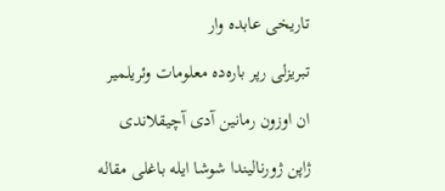تاریخی عابده وار

تبریزلی رپر باره‌ده معلومات وئریلمیر

ان اوزون رمانین آدی آچیقلاندی

ژاپن‌ ژورنالیندا شوشا ایله باغلی مقاله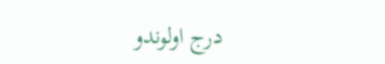درج اولوندو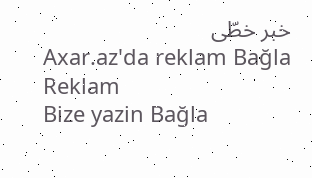خبر خطّی
Axar.az'da reklam Bağla
Reklam
Bize yazin Bağla